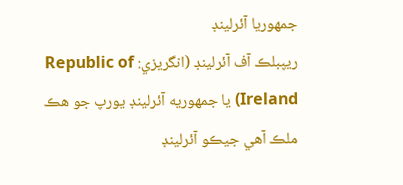جمھوريا آئرلينڊ
ريپبلڪ آف آئرلينڊ (انگريزي: Republic of Ireland) يا جمھوريه آئرلينڊ يورپ جو ھڪ ملڪ آھي جيڪو آئرلينڊ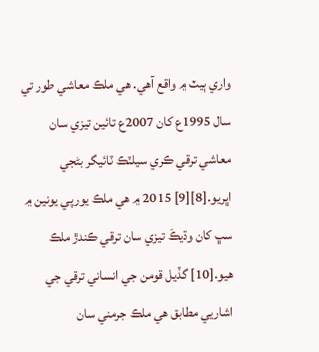واري ٻيٽ ۾ واقع آهي. ھي ملڪ معاشي طور تي سال 1995ع کان 2007ع تائين تيزي سان معاشي ترقي ڪري سيلٽڪ ٽائيگر بڻجي اڀريو.[8][9] 2015 ۾ ھي ملڪ يورپي يونين ۾ سڀ کان وڌيڪَ تيزي سان ترقي ڪندڙ ملڪ ھيو.[10] گڏيل قومن جي انساني ترقي جي اشاريي مطابق ھي ملڪ جرمني سان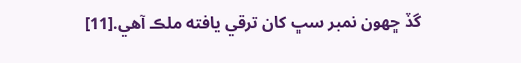گڏ ڇھون نمبر سڀ کان ترقي يافته ملڪ آھي.[11]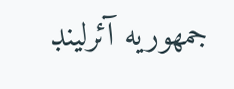جمھوريه آئرلينڊ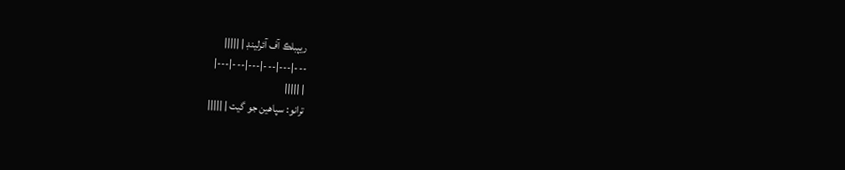ريپبلڪ آف آئرلينڊ | |||||
---|---|---|---|---|---|
| |||||
ترانو: سپاھين جو گيت | |||||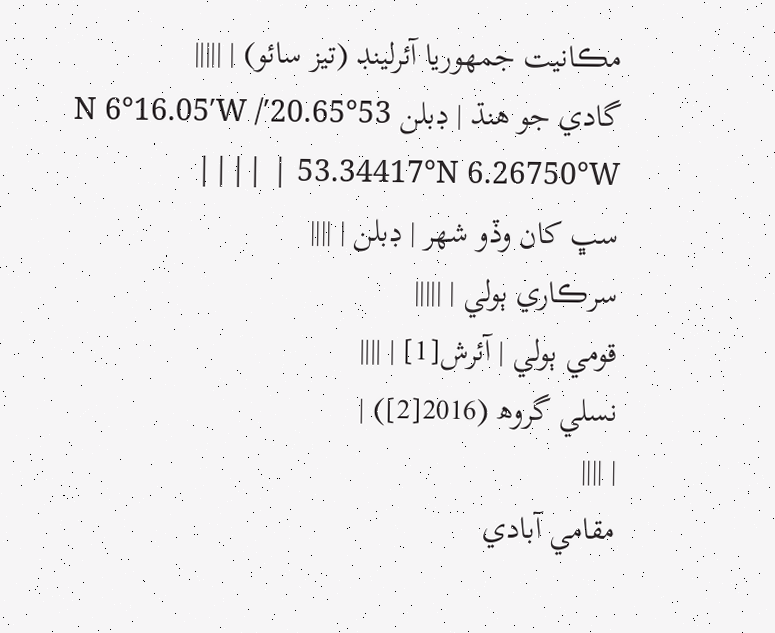مڪانيت جمھوريا آئرلينڊ (تيز سائو) | |||||
گادي جو هنڌ | ڊبلن 53°20.65′N 6°16.05′W / 53.34417°N 6.26750°W | ||||
سڀ کان وڏو شهر | ڊبلن | ||||
سرڪاري ٻولي | |||||
قومي ٻولي | آئرش[1] | ||||
نسلي گروھ (2016[2]) |
| ||||
مقامي آبادي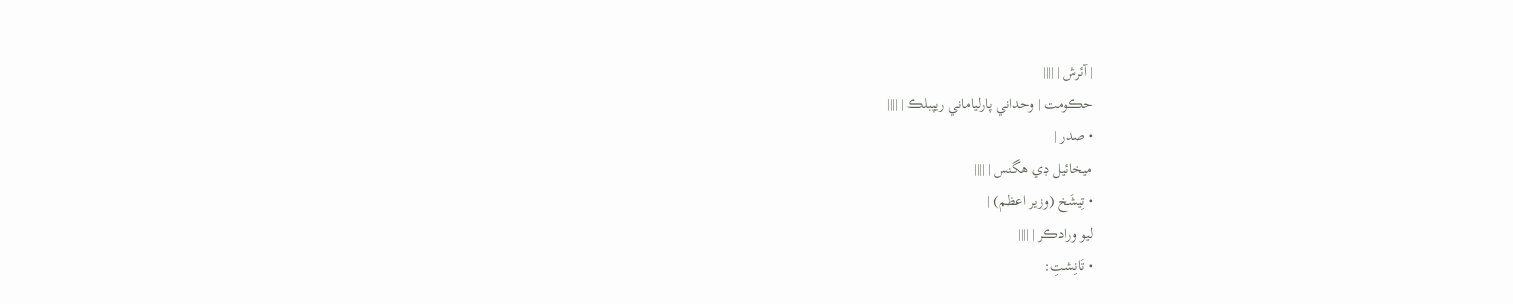| آئرش | ||||
حڪومت | وحداني پارلياماني ريپبلڪ | ||||
• صدر |
ميخائيل ڊي ھگنس | ||||
• تِيشَخ (وزير اعظم) |
ليو ورادڪر | ||||
• تَانِشتِ: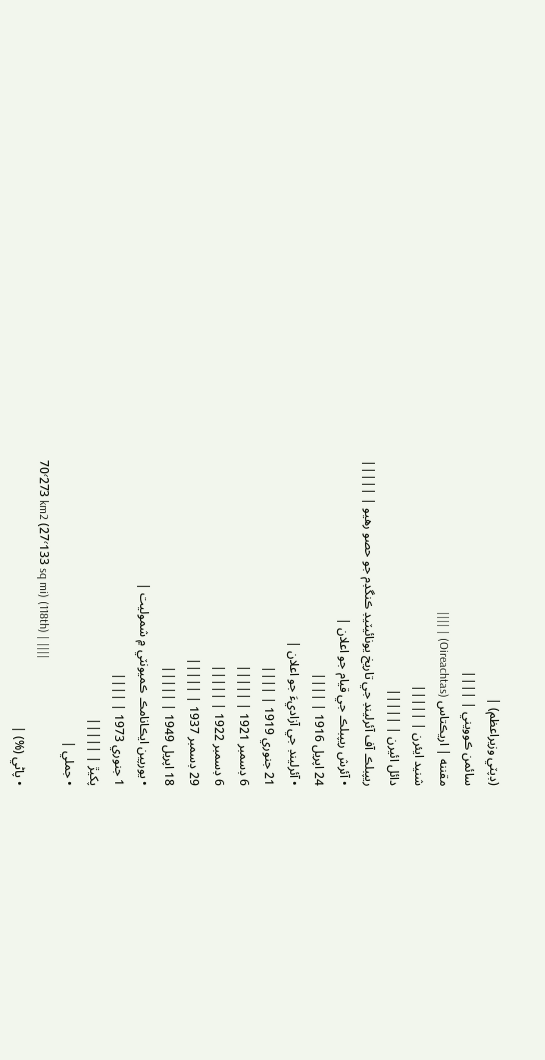(ڊپٽي وزيراعظم) |
سائمن ڪوويني | ||||
مقننه | اريڪتاس (Oireachtas) | ||||
شنيد ايئرن | |||||
دائل ائيرن | |||||
ريپبلڪ آف آئرلينڊ جي تاريخ يونائيٽيڊ ڪنگڊم جو حصو رھيو | |||||
• آئرش ريپبلڪ جي قيام جو اعلان |
24 اپريل 1916 | ||||
• آئرلينڊ جي آزاديءَ جو اعلان |
21 جنوري 1919 | ||||
6 ڊسمبر 1921 | |||||
6 ڊسمبر 1922 | |||||
29 ڊسمبر 1937 | |||||
18 اپريل 1949 | |||||
• يورپين ايڪانامڪ ڪميونٽي ۾ شموليت |
1 جنوري 1973 | ||||
پکيڙ | |||||
• جملي |
70٬273 km2 (27٬133 sq mi) (118th) | ||||
• پاڻي (%) |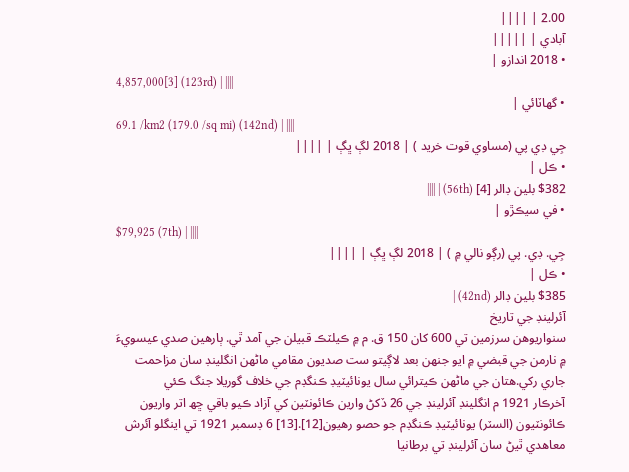2.00 | ||||
آبادي | |||||
• 2018 اندازو |
4,857,000[3] (123rd) | ||||
• گھاٽائي |
69.1 /km2 (179.0 /sq mi) (142nd) | ||||
جِي ڊي پي (مساوي قوت خريد ) | 2018 لڳ ڀڳ | ||||
• ڪل |
$382 بلين ڊالر [4] (56th) | ||||
• في سيڪڙو |
$79,925 (7th) | ||||
جِي. ڊي. پي (رڳو نالي ۾ ) | 2018 لڳ ڀڳ | ||||
• ڪل |
$385 بلين ڊالر (42nd) |
آئرلينڊ جي تاريخ
سنواريوھن سرزمين تي 600 کان 150 ق. م ۾ ڪيلٽڪ قبيلن جي آمد ٿي. ٻارھين صدي عيسويءَ ۾ نارمن جي قبضي ۾ ايو جنھن بعد لاڳيتو ست صديون مقامي ماڻھن انگلينڊ سان مزاحمت جاري رکي.ھتان جي ماڻھن ڪيترائي سال يونائيٽيڊ ڪنگڊم جي خلاف گوريلا جنگ ڪئي
آخرڪار 1921 م انگلينڊ آئرلينڊ جي 26 ڏکڻ وارين ڪائونٽين کي آزاد ڪيو باقي ڇھ اتر واريون ڪائونٽيون (السٽر) يونائيٽيڊ ڪنگڊم جو حصو رھيون[12].[13] 6 ڊسمبر 1921 تي اينگلو آئرش معاھدي ٿيڻ سان آئرلينڊ تي برطانيا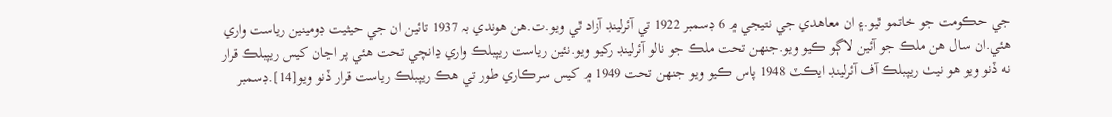جي حڪومت جو خاتمو ٿيو.۽ ان معاهدي جي نتيجي ۾ 6 ڊسمبر 1922 تي آئرلينڊ آزاد ٿي ويو.ت.ھن ھوندي بہ 1937 تائين ان جي حيثيت ڊومينين رياست واري ھئي.ان سال ھن ملڪ جو آئين لاڳو ڪيو ويو.جنھن تحت ملڪ جو نالو آئرلينڊ رکيو ويو.نئين رياست ريپبلڪ واري ڍانچي تحت ھئي پر اڃان کيس ريپبلڪ قرار نه ڏنو ويو هو نيٺ ريپبلڪ آف آئرلينڊ ايڪٽ 1948 پاس ڪيو ويو جنھن تحت 1949 ۾ کيس سرڪاري طور تي ھڪ ريپبلڪ رياست قرار ڏنو ويو[14].ڊسمبر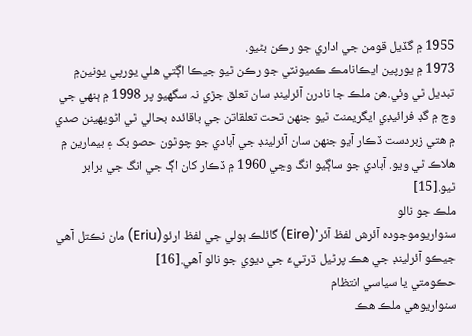1955 ۾ گڏيل قومن جي اداري جو رڪن بڻيو.
1973 ۾ يورپين ايڪانامڪ ڪميونٽي جو رڪن ٿيو جيڪا اڳتي هلي يورپي يونين۾ تبديل ٿي وئي.ھن ملڪ جا نادرن آئرلينڊ سان تعلق جڙي نہ سگھيو پر 1998 ۾ ٻنھي جي وچ ۾ گڊ فرائيڊي ايگريمنٽ ٿيو جنھن تحت تعلقاتن جي باقائده بحالي ٿي اڻويھينن صدي ۾ ھتي زبردست ڏڪار آيو جنھن سان آئرلينڊ جي آبادي جو چوٿون حصو بک ۽ بيمارين ۾ ھلاڪ ٿي ويو. آبادي جو ساڳيو انگ وڃي 1960 ۾ ڏڪار کان اڳ جي انگ جي برابر ٿيو.[15]
ملڪ جو نالو
سنواريوموجوده آئرش لفظ آئر'(Eire) گائلڪ ٻولي جي لفظ ارئو(Eriu) مان نڪتل آهي جيڪو آئرلينڊ جي ھڪ پرڻيل ڌرتيءَ جي ديوي جو نالو آهي.[16]
حڪومتي يا سياسي انتظام
سنواريوھي ملڪ ھڪ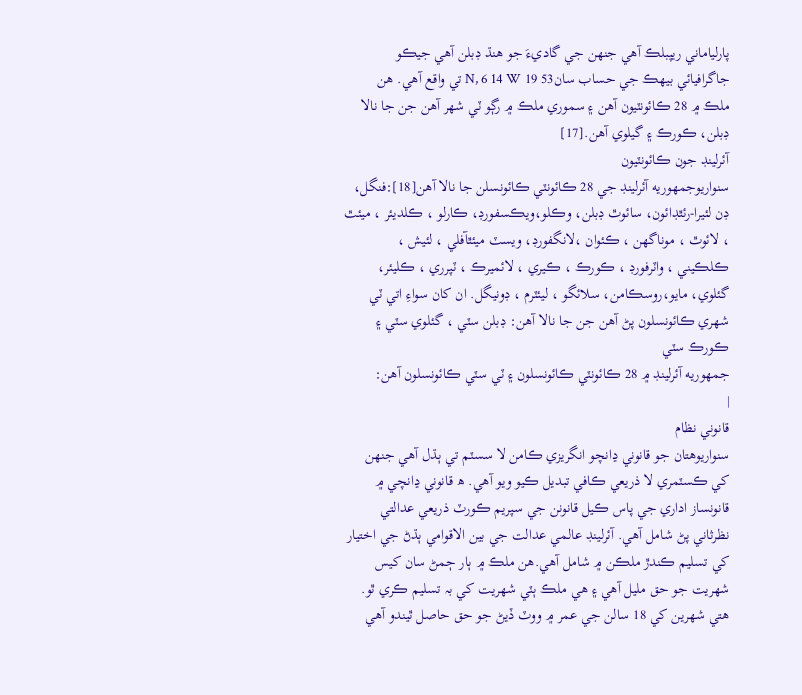پارلياماني ريپبلڪ آھي جنھن جي گاديءَ جو هنڌ ڊبلن آھي جيڪو جاگرافيائي بيهڪ جي حساب سان53 19 N, 6 14 W تي واقع آھي. ھن ملڪ ۾ 28 ڪائونٽيون آھن ۽ سموري ملڪ ۾ رڳو ٽي شھر آھن جن جا نالا ڊبلن، ڪورڪ ۽ گيلوي آھن.[17]
آئرلينڊ جون ڪائونٽيون
سنواريوجمھوريه آئرلينڊ جي 28 ڪائونٽي ڪائونسلن جا نالا آھن[18]:فنگل، ڊن لئيرا-رئٿڊائون، سائوٿ ڊبلن، وڪلو،ويڪسفورڊ، ڪارلو ، ڪلديئر ، ميئٿ ، لائوٿ ، موناگھن ، ڪئوان ،لانگفورڊ، ويسٽ ميئٿآفلي ، لئيش ، ڪلڪيني ، واٽرفورڊ ، ڪورڪ ، ڪيري ، لائميرڪ ، ٽپرري ، ڪليئر، گئلوي، مايو،روسڪامن، سلائگو ، ليئٽرم ، ڊونيگل. ان کان سواءِ اتي ٽي شھري ڪائونسلون پڻ آھن جن جا نالا آھن: ڊبلن سٽي ، گئلوي سٽي ۽ ڪورڪ سٽي
جمھوريه آئرلينڊ ۾ 28 ڪائونٽي ڪائونسلون ۽ ٽي سٽي ڪائونسلون آھن:
|
قانوني نظام
سنواريوھتان جو قانوني ڍانچو انگريزي ڪامن لا سسٽم تي ٻڌل آهي جنھن کي ڪسٽمري لا ذريعي ڪافي تبديل ڪيو ويو آهي. ھ قانوني ڍانچي ۾ قانونساز اداري جي پاس ڪيل قانونن جي سپريم ڪورٽ ذريعي عدالتي نظرثاني پڻ شامل آهي. آئرلينڊ عالمي عدالت جي بين الاقوامي ٻڌڻ جي اختيار کي تسليم ڪندڙ ملڪن ۾ شامل آھي.ھن ملڪ ۾ ٻار ڄمڻ سان کيس شھريت جو حق مليل آهي ۽ ھي ملڪ ٻٽي شھريت کي بہ تسليم ڪري ٿو. ھتي شھرين کي 18 سالن جي عمر ۾ ووٽ ڏيڻ جو حق حاصل ٿيندو آهي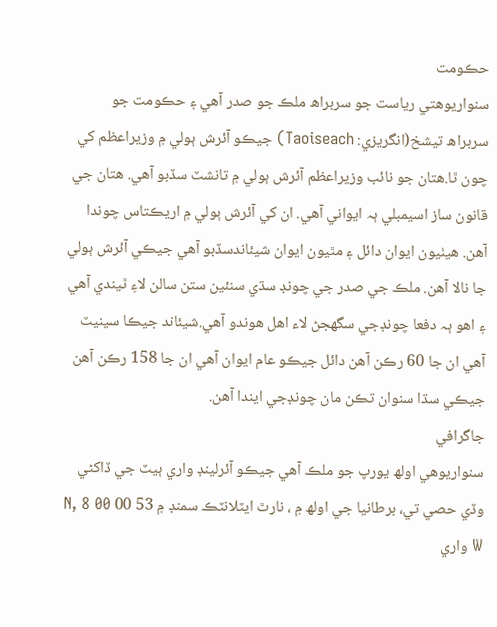حڪومت
سنواريوھتي رياست جو سربراھ ملڪ جو صدر آھي ۽ حڪومت جو سربراھ تيشخ(انگريزي: Taoiseach) جيڪو آئرش ٻولي ۾ وزيراعظم کي چون ٿا.ھتان جو نائب وزيراعظم آئرش ٻولي ۾ تانشٽ سڏبو آھي. ھتان جي قانون ساز اسيمبلي ٻہ ايواني آھي. ان کي آئرش ٻولي ۾ اريڪتاس چوندا آهن. ھيٺيون ايوان دائل ۽ مٿيون ايوان شيئاندسڏبو آھي جيڪي آئرش ٻولي جا نالا آھن. ملڪ جي صدر جي چونڊ سڌي سنئين ستن سالن لاءِ ٿيندي آهي ۽ اھو ٻہ دفعا چونڊجي سگھجڻ لاء اھل ھوندو آھي.شيئاند جيڪا سينيٽ آھي ان جا 60 رڪن آھن دائل جيڪو عام ايوان آھي ان جا 158 رڪن آھن جيڪي سڌا سنوان تڪن مان چونڊجي ايندا آهن.
جاگرافي
سنواريوھي اولھ يورپ جو ملڪ آھي جيڪو آئرلينڊ واري ٻيٽ جي ڏاکڻي وڏي حصي تي، برطانيا جي اولھ ۾ ، نارٿ ايٽلانٽڪ سمنڊ ۾ 53 00 N, 8 00 W واري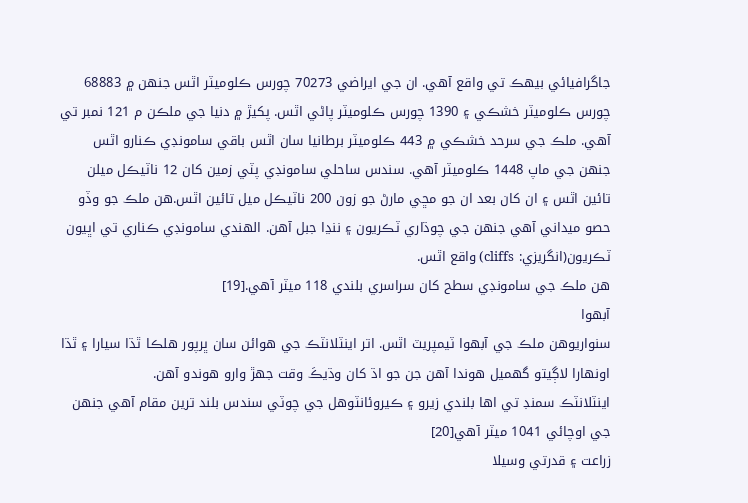جاگرافيائي بيهڪ تي واقع آهي. ان جي ايراضي 70273 چورس ڪلوميٽر اٿس جنھن ۾ 68883 چورس ڪلوميٽر خشڪي ۽ 1390 چورس ڪلوميٽر پاڻي اٿس. پکيڙ ۾ دنيا جي ملڪن م 121 نمبر تي آهي. ملڪ جي سرحد خشڪي ۾ 443 ڪلوميٽر برطانيا سان اٿس باقي سامونڊي ڪنارو اٿس جنھن جي ماپ 1448 ڪلوميٽر آهي. سندس ساحلي سامونڊي پٽي زمين کان 12 ناٽيڪل ميلن تائين اٿس ۽ ان کان بعد ان جو مڇي مارڻ جو زون 200 ناٽيڪل ميل تائين اٿس.ھن ملڪ جو وڏو حصو ميداني آھي جنھن جي چوڌاري ٽڪريون ۽ ننڍا جبل آھن. الھندي سامونڊي ڪناري تي اڀيون ٽڪريون(انگريزي: cliffs) واقع اٿس.
ھن ملڪ جي سامونڊي سطح کان سراسري بلندي 118 ميٽر آھي.[19]
آبھوا
سنواريوھن ملڪ جي آبهوا ٽيمپريٽ اٿس. اتر اينٽلانٽڪ جي ھوائن سان ڀرپور ھلڪا ٿڌا سيارا ۽ ٿڌا اونھارا لاڳيتو گھميل ھوندا آھن جن جو اڌ کان وڌيڪَ وقت جھڙ وارو ھوندو آھن.
اينٽلانٽڪ سمنڊ تي اھا بلندي زيرو ۽ ڪيروئانٽوھل جي چوٽي سندس بلند ترين مقام آهي جنھن جي اوچائي 1041 ميٽر آھي[20]
زراعت ۽ قدرتي وسيلا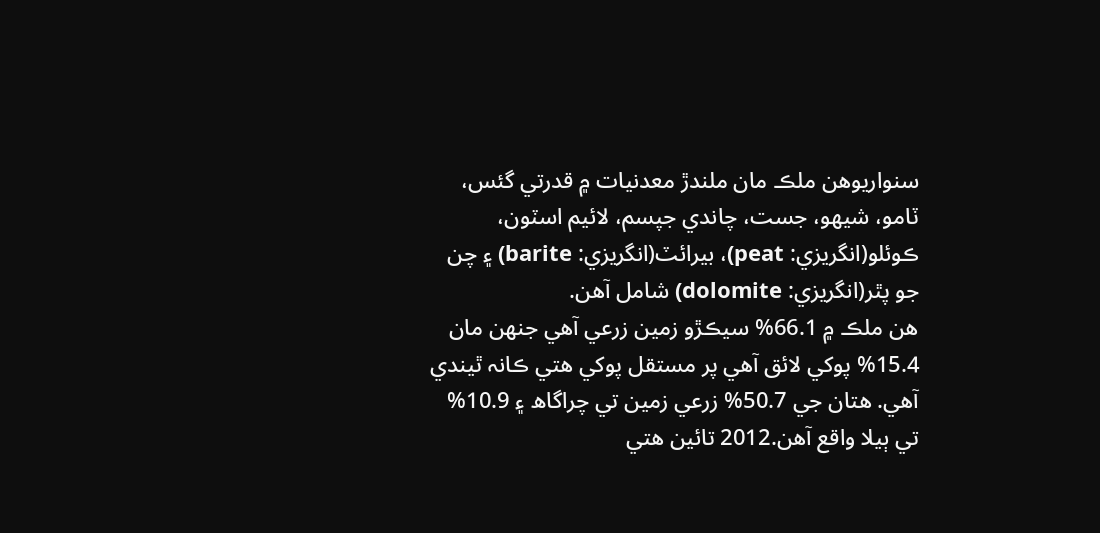سنواريوھن ملڪ مان ملندڙ معدنيات ۾ قدرتي گئس، ٽامو، شيھو، جست، چاندي جپسم، لائيم اسٽون، ڪوئلو(انگريزي: peat)، بيرائٽ(انگريزي: barite) ۽ چن جو پٿر(انگريزي: dolomite) شامل آهن.
ھن ملڪ ۾ 66.1% سيڪڙو زمين زرعي آھي جنھن مان 15.4% پوکي لائق آھي پر مستقل پوکي ھتي ڪانہ ٿيندي آهي. ھتان جي 50.7% زرعي زمين تي چراگاھ ۽ 10.9% تي ٻيلا واقع آھن.2012 تائين ھتي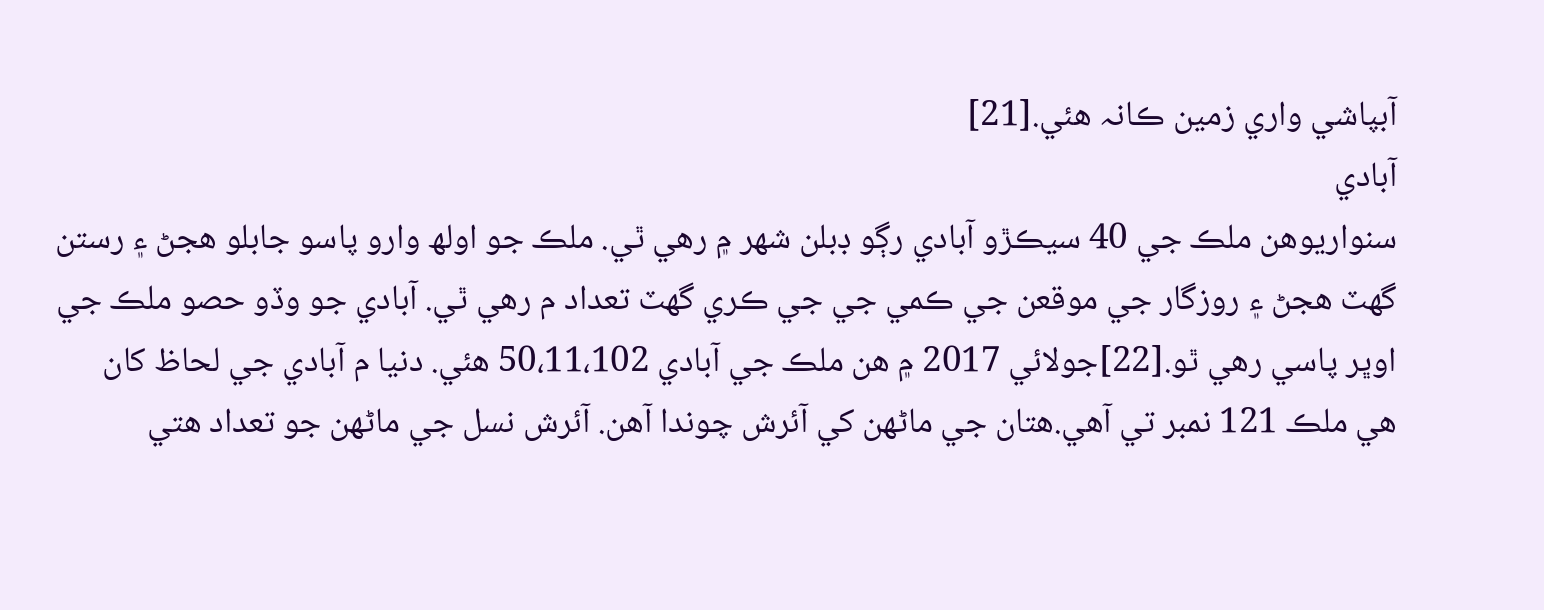آبپاشي واري زمين ڪانہ ھئي.[21]
آبادي
سنواريوھن ملڪ جي 40 سيڪڙو آبادي رڳو ڊبلن شھر ۾ رھي ٿي. ملڪ جو اولھ وارو پاسو جابلو ھجڻ ۽ رستن گھٽ ھجڻ ۽ روزگار جي موقعن جي ڪمي جي جي ڪري گھٽ تعداد م رهي ٿي. آبادي جو وڏو حصو ملڪ جي اوڀر پاسي رھي ٿو.[22]جولائي 2017 ۾ ھن ملڪ جي آبادي 50،11،102 ھئي. دنيا م آبادي جي لحاظ کان ھي ملڪ 121 نمبر تي آهي.ھتان جي ماڻھن کي آئرش چوندا آهن. آئرش نسل جي ماڻهن جو تعداد ھتي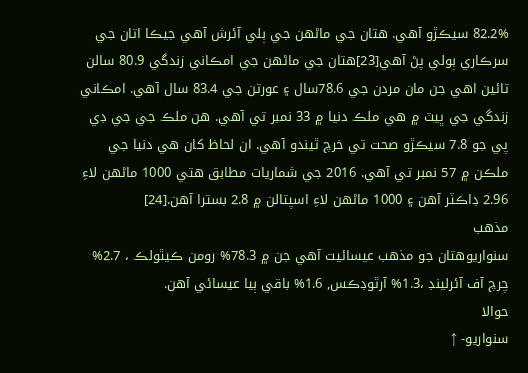82.2% سيڪڙو آھي. ھتان جي ماڻھن جي ٻلي آئرش آھي جيڪا اتان جي سرڪاري ٻولي پڻ آھي[23]ھتان جي ماڻھن جي امڪاني زندگي 80.9 سالن تائين اھي جن مان مردن جي 78.6سال ۽ عورتن جي 83.4 سال آھي. امڪاني زندگي جي ڀيٽ ۾ ھي ملڪ دنيا ۾ 33 نمبر تي آهي. ھن ملڪ جي جي ڊي پي جو 7.8 سيڪڙو صحت تي خرچ ٿيندو آهي. ان لحاظ کان ھي دنيا جي ملڪن ۾ 57 نمبر تي آهي. 2016 جي شماريات مطابق ھتي 1000 ماڻھن لاءِ 2.96 ڊاڪٽر آھن ۽ 1000 ماڻھن لاءِ اسپتالن ۾ 2.8 بسترا آھن.[24]
مذھب
سنواريوھتان جو مذھب عيسائيت آھي جن ۾ 78.3% رومن ڪيٿولڪ ، 2.7% چرچ آف آئرلينڊ ،1.3% آرٿوڊڪس, 1.6% باقي ٻيا عيسائي آھن.
حوالا
سنواريو- ↑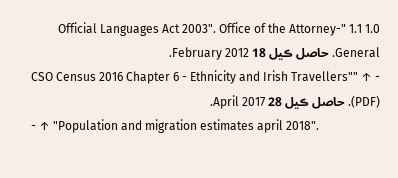1.0 1.1 "Official Languages Act 2003". Office of the Attorney-General. حاصل ڪيل 18 February 2012.
- ↑ "CSO Census 2016 Chapter 6 - Ethnicity and Irish Travellers" (PDF). حاصل ڪيل 28 April 2017.
- ↑ "Population and migration estimates april 2018".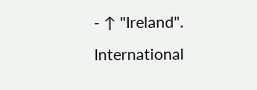- ↑ "Ireland". International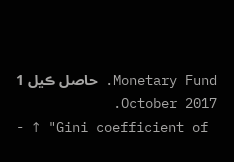Monetary Fund. حاصل ڪيل 1 October 2017.
- ↑ "Gini coefficient of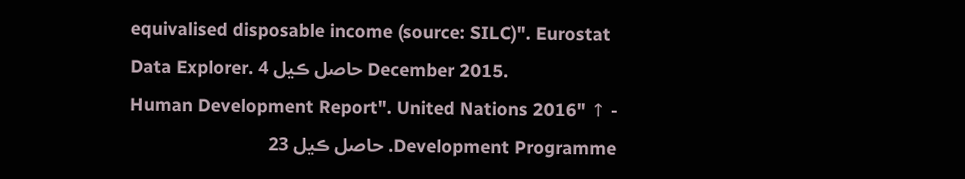equivalised disposable income (source: SILC)". Eurostat Data Explorer. حاصل ڪيل 4 December 2015.
- ↑ "2016 Human Development Report". United Nations Development Programme. حاصل ڪيل 23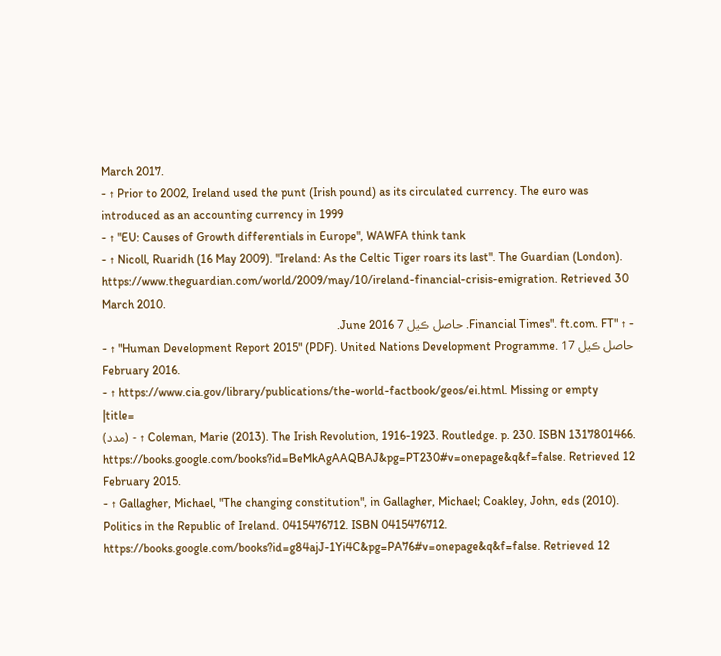March 2017.
- ↑ Prior to 2002, Ireland used the punt (Irish pound) as its circulated currency. The euro was introduced as an accounting currency in 1999
- ↑ "EU: Causes of Growth differentials in Europe", WAWFA think tank
- ↑ Nicoll, Ruaridh (16 May 2009). "Ireland: As the Celtic Tiger roars its last". The Guardian (London). https://www.theguardian.com/world/2009/may/10/ireland-financial-crisis-emigration. Retrieved 30 March 2010.
- ↑ "Financial Times". ft.com. FT. حاصل ڪيل 7 June 2016.
- ↑ "Human Development Report 2015" (PDF). United Nations Development Programme. حاصل ڪيل 17 February 2016.
- ↑ https://www.cia.gov/library/publications/the-world-factbook/geos/ei.html. Missing or empty
|title=
(مدد) - ↑ Coleman, Marie (2013). The Irish Revolution, 1916-1923. Routledge. p. 230. ISBN 1317801466. https://books.google.com/books?id=BeMkAgAAQBAJ&pg=PT230#v=onepage&q&f=false. Retrieved 12 February 2015.
- ↑ Gallagher, Michael, "The changing constitution", in Gallagher, Michael; Coakley, John, eds (2010). Politics in the Republic of Ireland. 0415476712. ISBN 0415476712. https://books.google.com/books?id=g84ajJ-1Yi4C&pg=PA76#v=onepage&q&f=false. Retrieved 12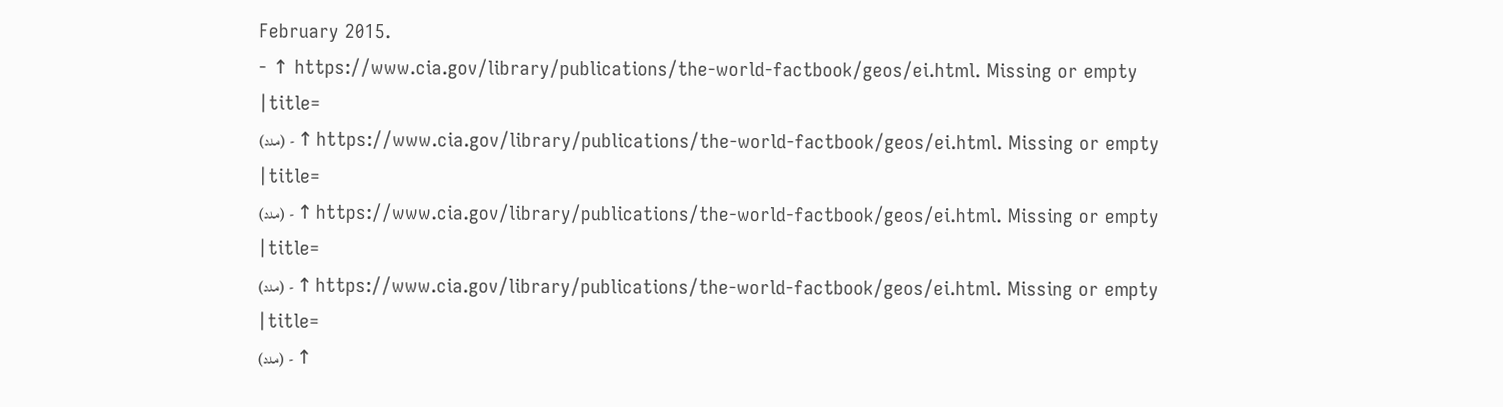February 2015.
- ↑ https://www.cia.gov/library/publications/the-world-factbook/geos/ei.html. Missing or empty
|title=
(مدد) - ↑ https://www.cia.gov/library/publications/the-world-factbook/geos/ei.html. Missing or empty
|title=
(مدد) - ↑ https://www.cia.gov/library/publications/the-world-factbook/geos/ei.html. Missing or empty
|title=
(مدد) - ↑ https://www.cia.gov/library/publications/the-world-factbook/geos/ei.html. Missing or empty
|title=
(مدد) - ↑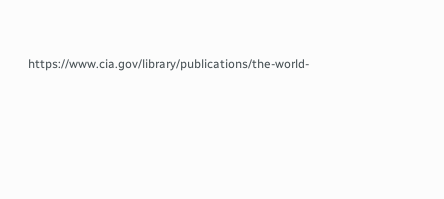https://www.cia.gov/library/publications/the-world-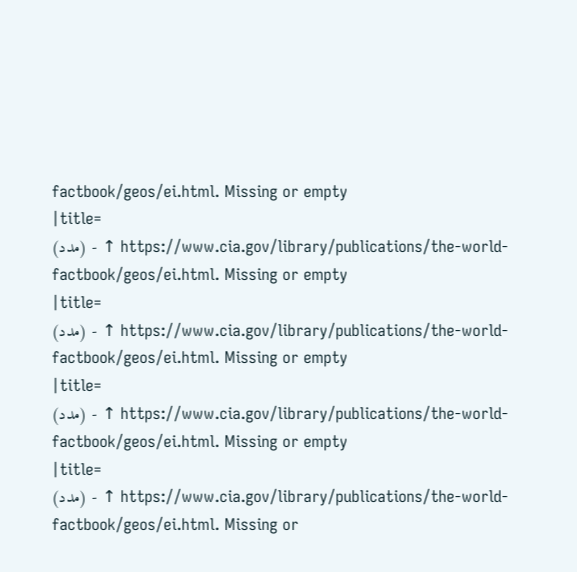factbook/geos/ei.html. Missing or empty
|title=
(مدد) - ↑ https://www.cia.gov/library/publications/the-world-factbook/geos/ei.html. Missing or empty
|title=
(مدد) - ↑ https://www.cia.gov/library/publications/the-world-factbook/geos/ei.html. Missing or empty
|title=
(مدد) - ↑ https://www.cia.gov/library/publications/the-world-factbook/geos/ei.html. Missing or empty
|title=
(مدد) - ↑ https://www.cia.gov/library/publications/the-world-factbook/geos/ei.html. Missing or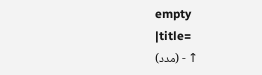empty
|title=
(مدد) - ↑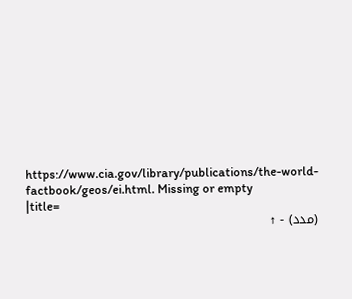https://www.cia.gov/library/publications/the-world-factbook/geos/ei.html. Missing or empty
|title=
(مدد) - ↑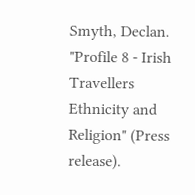Smyth, Declan. "Profile 8 - Irish Travellers Ethnicity and Religion" (Press release).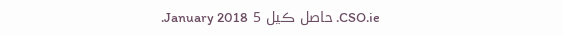CSO.ie. حاصل ڪيل 5 January 2018.